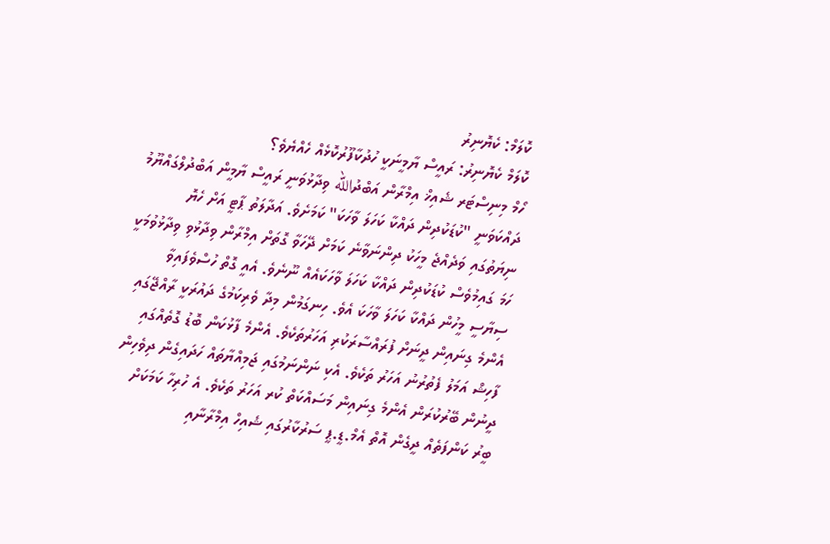ކޮލަމް: ކެޔޮނިރު
ކޮލަމް ކެޔޮނިރު: ރައީސް ޔާމީނަކީ ހުދުކާފޫރުކޮޅެއް ހެއްޔެވެ؟
ހޯމް މިނިސްޓަރ ޝެއިޚް އިމްރާން އަބްދުالله ވިދާޅުވަނީ ރައީސް ޔާމީން އަބްދުލްގައްޔޫމު ދައްކަވަނީ "ކުޑަކުދިން ދައްކާ ކަހަލަ ވާހަކަ" ކަމަށެވެ. އަދާލަތު ޕާޓީ އަށް ހެޔޮ ނިޔަތުގައި ވަދެއްޖެ މީހަކު ދިންނަވާނެ ކަމަށް ދޭހަވާ ގޮތަށް އިމްރާން ވިދާޅުވި ވިދާޅުވުމަކީ ހަމަ ގައިމުވެސް ކުޑަކުދިން ދައްކާ ކަހަލަ ވާހަކައެއް ނޫނެވެ. އެއީ ގޮތް ހުސްވެފައިވާ ސިޔާސީ މީހުން ދައްކާ ކަހަލަ ވާހަކަ އެވެ. ހިނގަމުން މިދާ ވެރިކަމުގެ ދައުރަކީ ރާއްޖޭގައި އެންމެ ގިނައިން ދީނަށް ފުރައްސާރަކުރި އަހަރުތަކެވެ. އެންމެ ފާޅުކަން ބޮޑު ގޮތެއްގައި ފާހިޝް އަމަލު ފެތުރުނު އަހަރު ތަކެވެ. އެކި ނަންނަމުގައި ޖަމިއްޔާތައް ހަދައިގެން ދިވެހިން ދީނުން ބޭރުކުރަން އެންމެ ގިނައިން މަސައްކަތް ކުރ އަހަރު ތަކެވެ. އެ ހުރިހާ ކަމަކަށް ބީރު ކަންފަތެއް ދީގެން އޮތް އެމް.ޑީ.ޕީ ސަރުކާރުގައި ޝެއިހް އިމްރާނާއި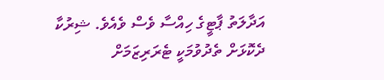އަދާލަތު ޕާޓީގެ ހިއްސާ ވެސް ވެއެވެ. ޝިރުކާ ދެކޮޅަށް ތެދުވުމަކީ ޓެރަރިޒަމަށް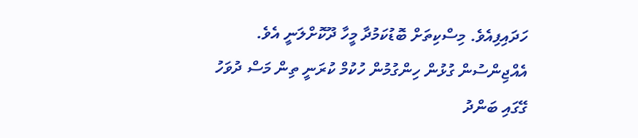ހަދައިފިއެވެ. މިސްކިތަށް ބޮޑުކަމުދާ މީހާ ދޫކޮށްލަނީ އެވެ. އެއްޖިންސުން ގުޅުން ހިންގުމުން ހުކުމް ކުރަނީ ތިން މަސް ދުވަހު ގޭގައި ބަންދު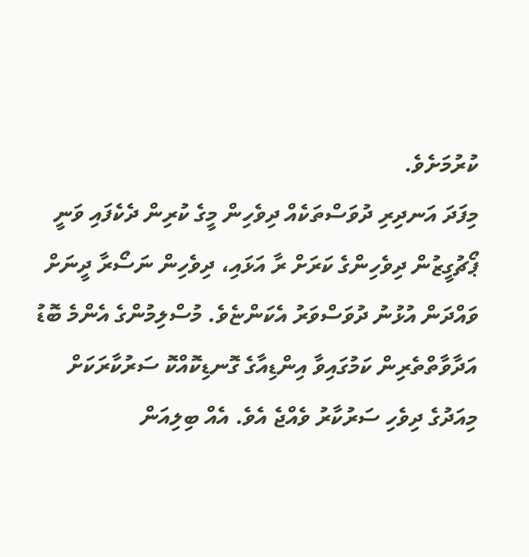ކުރުމަށެވެ.
މިފަދަ އަނދިރި ދުވަސްތަކެއް ދިވެހިން މީގެ ކުރިން ދެކެފައި ވަނީ ޕޯޗުގީޒުން ދިވެހިންގެ ކަރަށް ރާ އަޅައި، ދިވެހިން ނަސޯރާ ދީނަށް ވައްދަން އުޅުނު ދުވަސްވަރު އެކަންޏެވެ. މުސްލިމުންގެ އެންމެ ބޮޑު އަދާވާތްތެރިން ކަމުގައިވާ އިންޑިއާގެ ގޮނޑިކޮއްކޮ ސަރުކާރަކަށް މިއަދުގެ ދިވެހި ސަރުކާރު ވެއްޖެ އެވެ. އެއް ބިލިއަން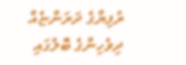ރުފިޔާގެ ދަރަންޏެއް ދިވެހިންގެ ބޮލުގައި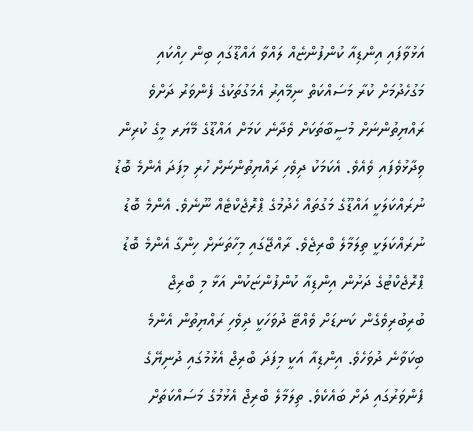އަޅުވާފައި އިންޑިއާ ކުންފުންޏެއް ލައްވާ އައްޑޫގައި ބިން ހިއްކައި މަގުހެދުމަށް ކުރާ މަސައްކަތް ނިމޭއިރު އެމަގުތަކުގެ ފެންވަރު ދަށްވެ ރައްޔިތުންނަށް މުސީބާތަކަށް ވެދާނެ ކަމަށް އައްޑޫގެ މޭޔަރ މީގެ ކުރިން ވިދާޅުވެފައި ވެއެވެ. އެކަމަކު ދިވެހި ރައްޔިތުންނަށް ހުރި މިފަދަ އެންމެ ބޮޑު ނުރައްކަލަކީ އައްޑޫގެ މަގުތައް ހެދުމުގެ ޕްރޮޖެކްޓެއް ނޫނެވެ. އެންމެ ބޮޑު ނުރައްކަލަކީ ތިލަމާލެ ބްރިޖެވެ. ރާއްޖޭގައި މިހާތަނަށް ހިންގާ އެންމެ ބޮޑު ޕްރޮޖެކްޓުގެ ދަށުން އިންޑިއާ ކުންފުންޏަކުން އަޅާ މި ބްރިޖް ބުރިބުރިވެގެން ކަނޑަށް ވެއްޓޭ ދުވަހަކީ ދިވެހި ރައްޔިތުން އެންމެ ބިކަވާނެ ދުވަހެވެ. އިންޑިއާ އަކީ މިފަދަ ބްރިޖް އެޅުމުގައި ދުނިޔޭގެ ފެންވަރުގައި ދަށް ބައެކެވެ. ތިލަމާލެ ބްރިޖް އެޅުމުގެ މަސައްކަތަށް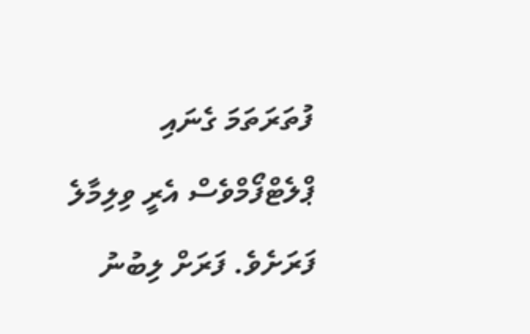ފުތަރަތަމަ ގެނައި ޕްލެޓްފޯމްވެސް އެރީ ވިލިމާލެ ފަރަށެވެ. ފަރަށް ލިބުނު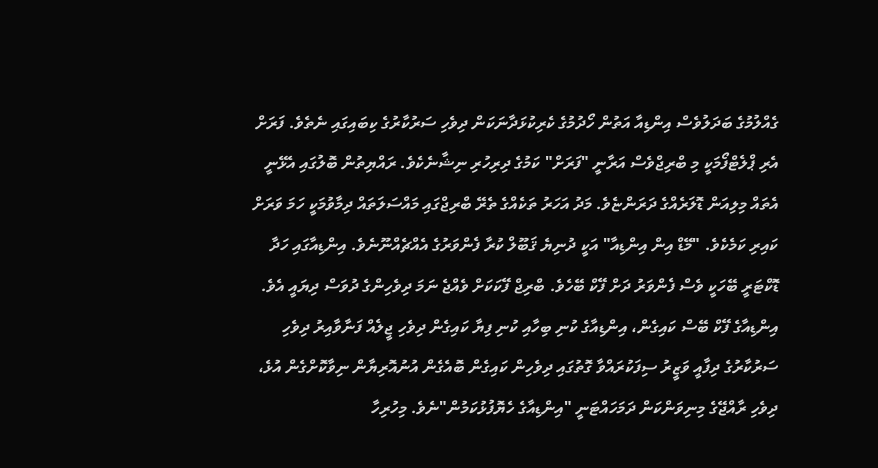ގެއްލުމުގެ ބަދަލުވެސް އިންޑިއާ އަތުން ހޯދުމުގެ ކެރިކުޅަދާނަކަން ދިވެހި ސަރުކާރުގެ ކިބައިގައި ނެތެވެ. ފަރަށް އެރި ޕްލެޓްފޯމަކީ މި ބްރިޖްވެސް އަރާނީ "ފަރަށް" ކަމުގެ ދިރިހުރި ނިޝާނެކެވެ. ރައްޔިތުން ބޮލުގައި އެޅޭނީ އެތައް މިލިއަން ޑޮލަރެއްގެ ދަރަންޏެވެ. މަދު އަހަރު ތަކެއްގެ ތެރޭ ބްރިޖްގައި މައްސަލަތައް ދިމާވުމަކީ ހަމަ ވަރަށް ކައިރި ކަމެކެވެ. "މޭޑް އިން އިންޑިއާ" އަކީ ދުނިޔެ ޤަބޫލް ކުރާ ފެންވަރުގެ އެއްޗެއްނޫނެވެ. އިންޑިއާގައި ހަދާ ޑޮކްޓަރީ ބޭހަކީ ވެސް ފެންވަރު ދަށް ފޭކް ބޭހެވެ. ބްރިޖް ފޭކަކަށް ވެއްޖެ ނަމަ ދިވެހިންގެ ދުވަސް ދިޔައީ އެވެ.
އިންޑިއާގެ ފޭކް ބޭސް ކައިގެން، އިންޑިއާގެ ކުނި ބިހާއި ކުނި ފިޔާ ކައިގެން ދިވެހި ޖީލެއް ފަނާވާއިރު ދިވެހި ސަރުކާރުގެ ދިފާއީ ވަޒީރު ސިފަކުރައްވާ ގޮތުގައި ދިވެހިން ކައިގެން ބޮއެގެން އުނުއޮރިޔާން ނިވާކޮށްގެން އުޅެ، ދިވެހި ރާއްޖޭގެ މިނިވަންކަން ދަމަހައްޓަނީ "އިންޑިއާގެ ހެޔޮފުޅުކަމުން"ނެވެ. މިހުރިހާ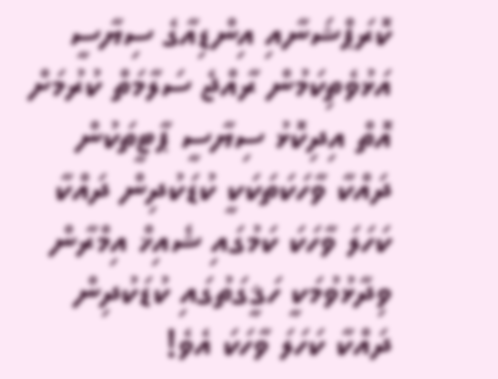ކޮރަޕްޝަނާއި އިންޑިއާގެ ސިޔާސީ އަޅުވެތިކަމުން ރާއްޖެ ސަލާމަތް ކުރުމަށް އޮތް އިދިކޮޅު ސިޔާސީ ޕާޓީތަކުން ދައްކާ ވާހަކަތަކަކީ ކުޑަކުދިން ދައްކާ ކަހަލަ ވާހަކަ ކަމުގައި ޝެއިޚް އިމްރާން ވިދާޅުވުމަކީ ހަޤީގަތުގައި ކުޑަކުދިން ދައްކާ ކަހަލަ ވާހަކަ އެވެ!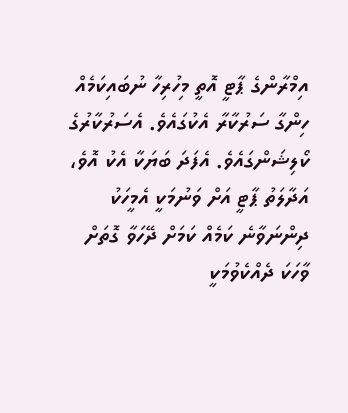އިމްރާންގެ ޕާޓީ އޮތީ މިހުރިހާ ނުބައިކަމެއް ހިންގާ ސަރުކާރާ އެކުގައެވެ. އެސަރުކާރުގެ ކޯލިޝަންގައެވެ. އެފަދަ ބަޔަކާ އެކު އޮވެ، އަދާލަތު ޕާޓީ އަށް ވަނުމަކީ އެމީހަކު ދިންނަވާނެ ކަމެއް ކަމަށް ދޭހަވާ ގޮތަށް ވާހަކަ ދެއްކެވުމަކީ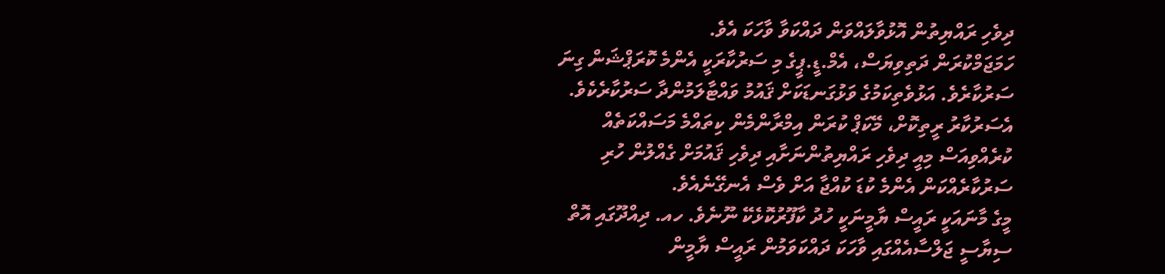ދިވެހި ރައްޔިތުން އޮޅުވާލައްވަން ދައްކަވާ ވާހަކަ އެވެ.
ހަމަޖަމްކުރަން ދަތިވިޔަސް، އެމް.ޑީ.ޕީގެ މި ސަރުކާރަކީ އެންމެ ކޮރަޕްޝަން ގިނަ ސަރުކާރެވެ. އަޅުވެތިކަމުގެ ވަޅުގަނޑަކަށް ޤައުމު ވައްޓާލަމުންދާ ސަރުކާރެކެވެ. އެސަރުކާރު ރީތިކޮށް، މޭކަޕް ކުރަން އިމްރާންމެން ކިތައްމެ މަސައްކަތެއް ކުރެއްވިއަސް މިއީ ދިވެހި ރައްޔިތުންނަށާއި ދިވެހި ޤައުމަށް ގެއްލުން ހުރި ސަރުކާރެއްކަން އެންމެ ކުޑަ ކުއްޖާ އަށް ވެސް އެނގޭނެއެވެ.
މީގެ މާނައަކީ ރައީސް ޔާމީނަކީ ހުދު ކާފޫރުކޮޅެކޭ ނޫނެވެ. ހއ. ދިއްދޫގައި އޮތް ސިޔާސީ ޖަލްސާއެއްގައި ވާހަކަ ދައްކަވަމުން ރައީސް ޔާމީން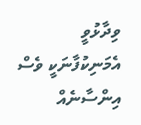ވިދާޅުވީ އެމަނިކުފާނަކީ ވެސް އިންސާނެއް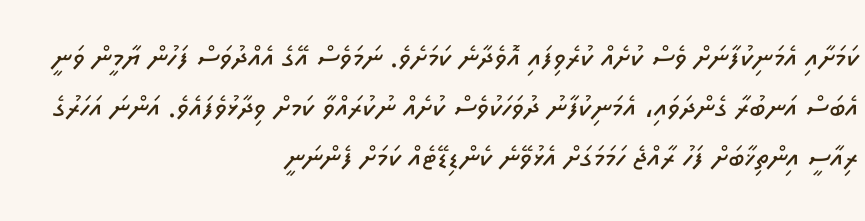ކަމަށާއި އެމަނިކުފާނަށް ވެސް ކުށެއް ކުރެވިފައި އޮވެދާނެ ކަމަށެވެ. ނަމަވެސް އޭގެ އެއްދުވަސް ފަހުން ޔާމީން ވަނީ އެބަސް އަނބުރާ ގެންދަވައި، އެމަނިކުފާނު ދުވަހަކުވެސް ކުށެއް ނުކުރައްވާ ކަމށް ވިދާޅުވެފައެވެ. އަންނަ އަހަރުގެ ރިއާސީ އިންތިޚާބަށް ފަހު ރާއްޖެ ހަމަމަގަށް އެޅުވޭނެ ކެންޑިޑޭޓެއް ކަމަށް ފެންނަނީ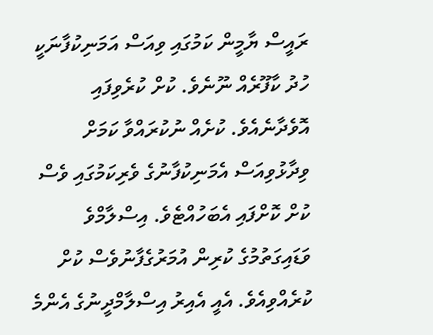ރައީސް ޔާމީން ކަމުގައި ވިއަސް އަމަނިކުފާނަކީ ހުދު ކާފޫރެއް ނޫނެވެ. ކުށް ކުރެވިފައި އޮވެދާނެއެވެ. ކުށެއް ނުކުރައްވާ ކަމަށް ވިދާޅުވިއަސް އެމަނިކުފާނުގެ ވެރިކަމުގައި ވެސް ކުށް ކޮށްފައި އެބަހުއްޓެވެ. އިސްލާމްވެ ވަޑައިގަތުމުގެ ކުރިން އުމަރުގެފާނުވެސް ކުށް ކުރެއްވިއެވެ. އެއީ އެއިރު އިސްލާމްދީނުގެ އެންމެ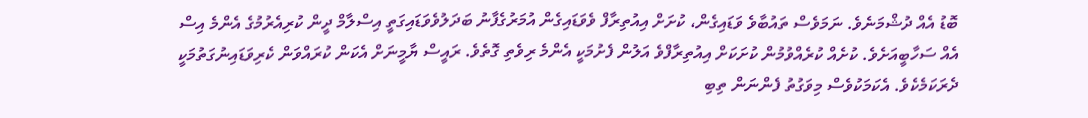ބޮޑު އެއް ދުޝްމަނެވެ. ނަމަވެސް ތައުބާވެ ވަޑައިގެން، ކުށަށް އިއުތިރާފް ވެވަޑައިގެން އުމަރުގެފާނު ބަދަލުވެވަޑައިގަތީ އިސްލާމް ދީން ކުރިއެރުމުގެ އެންމެ އިސް އެއް ސަހާބީއަށެވެ. ކުށެއް ކުރެއްވުމުން ކުށަކަށް އިއުތިރާފްވެ އަލުން ފެށުމަކީ އެންމެ ރިވެތި ގޮތެވެ. ރައީސް ޔާމީނަށް އެކަން ކުރައްވަން ކެރިވަޑައިނުގަތުމަކީ ދެރަކަމެކެވެ. އެކަމަކުވެސް މިވަގުތު ފެންނަން ތިބި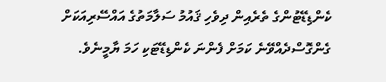ކެންޑިޑޭޓުންގެ ތެރެއިން ދިވެހި ޤައުމު ސަލާމަތުގެ އައްސޭރިއަކަށް ގެންގޮސްދެއްވޭނެ ކަމަށް ފެންނަ ކެންޑިޑޭޓަކި ހަމަ ޔާމީނެވެ.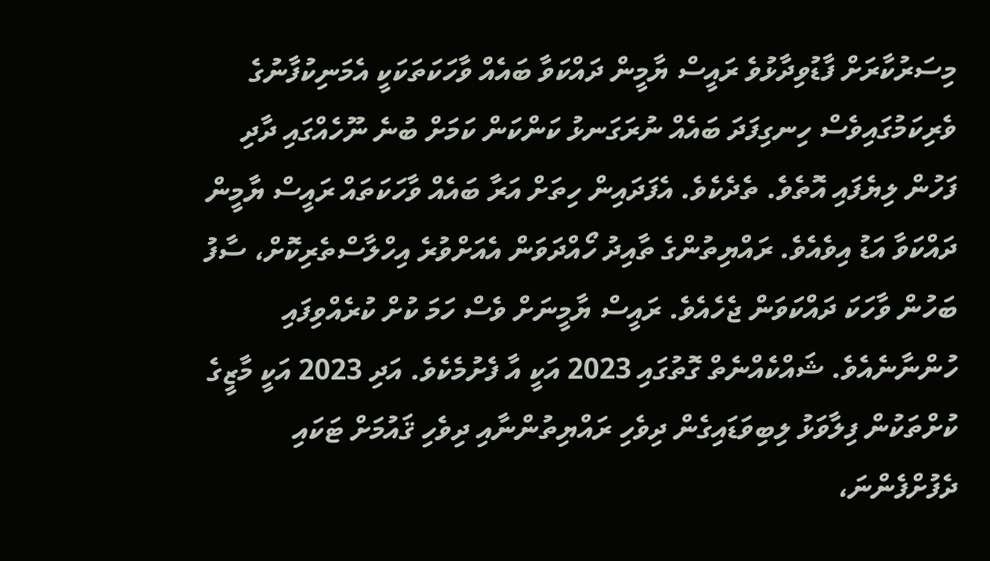މިސަރުކާރަށް ފާޑުވިދާޅުވެ ރައީސް ޔާމީން ދައްކަވާ ބައެއް ވާހަކަތަކަކީ އެމަނިކުފާނުގެ ވެރިކަމުގައިވެސް ހިނގިފަދަ ބައެއް ނުރަގަނޅު ކަންކަން ކަމަށް ބުނެ ނޫހެއްގައި ދާދި ފަހުން ލިޔެފައި އޮތެވެ. ތެދެކެވެ. އެފަދައިން ހިތަށް އަރާ ބައެއް ވާހަކަތައް ރައީސް ޔާމީން ދައްކަވާ އަޑު އިވެއެވެ. ރައްޔިތުންގެ ތާއިދު ހޯއްދަވަން އެއަށްވުރެ އިހްލާސްތެރިކޮށް، ސާފު ބަހުން ވާހަކަ ދައްކަވަން ޖެހެއެވެ. ރައީސް ޔާމީނަށް ވެސް ހަމަ ކުށް ކުރެއްވިފައި ހުންނާނެއެވެ. ޝައްކެއްނެތް ގޮތުގައި 2023 އަކީ އާ ފެށުމެކެވެ. އަދި 2023 އަކީ މާޒީގެ ކުށްތަކުން ފިލާވަޅު ލިބިވަޑައިގެން ދިވެހި ރައްޔިތުންނާއި ދިވެހި ޤައުމަށް ޓަކައި ދެފުށްފެންނަ،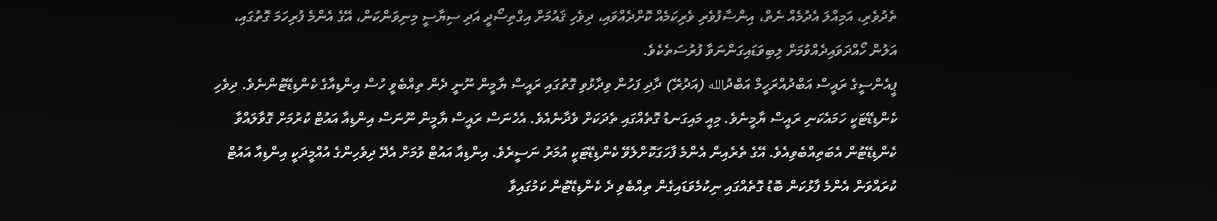ތެދުވެރި، އަމިއްލަ އެދުމެއް ނެތް، އިންސާފުވެރި ވެރިކަމެއް ކޮށްދެއްވައި، ދިވެހި ޤައުމަށް އިގްތިސޯދީ އަދި ސިޔާސީ މިނިވަންކަން، އޭގެ އެންމެ ފުރިހަމަ ގޮތުގައި، އަލުން ހޯއްދަވައިދެއްވުމަށް ލިބިވަޑައިގަންނަވާ ފުރުސަތެކެވެ.
ޕީއެންސީގެ ރައީސް އަބްދުއްރަހީމް އަބްދުالله (އަދުރޭ) ދާދި ފަހުން ވިދާޅުވި ގޮތުގައި ރައީސް ޔާމީން ނޫނީ ދެން ތިއްބެވީ ހުސް އިންޑިއާގެ ކެންޑިޑޭޓުންނެވެ. ދިވެހި ކެންޑިޑޭޓަކީ ހަމައެކަނި ރައީސް ޔާމީނެވެ. މިއީ މައިގަނޑު ގޮތެއްގައި ތެދަކަށް ވެދާނެއެވެ. އެހެނަސް ރައީސް ޔާމީން ނޫނަސް އިންޑިއާ އައުޓް ކުރުމަށް ގޮވާލައްވާ ކެންޑިޑޭޓުން އެބަތިއްބެވިއެވެ. އޭގެ ތެރެއިން އެންމެ ފާހަގަކޮށްލެވޭ ކެންޑިޑޭޓަކީ އުމަރު ނަސީރެވެ. އިންޑިއާ އައުޓް ވުމަށް އެދޭ ދިވެހިންގެ އުއްމީދަކީ އިންޑިއާ އައުޓް ކުރައްވަން އެންމެ ފާޅުކަން ބޮޑު ގޮތެއްގައި ނިކުމެވަޑައިގެން ތިއްބެވި ދެ ކެންޑިޑޭޓުން ކަމުގައިވާ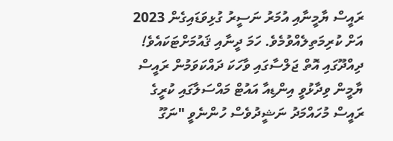ރައީސް ޔާމީނާއި އުމަރު ނަސީރު ގުޅިވަޑައިގެން 2023 އަށް ކުރިމަތިލެއްވުމެވެ. ހަމަ ދީނާއި ޤައުމަށްޓަކައެވެ!
ދިއްދޫގައި އޮތް ޖަލްސާގައި ވާހަކަ ދައްކަވަމުން ރައީސް ޔާމީން ވިދާޅުވީ އިންޑިއާ އައުޓް މައްސަލާގައި ކުރީގެ ރައީސް މުހައްމަދު ނަޝީދުވެސް ހުންނެވީ "ނަގޫ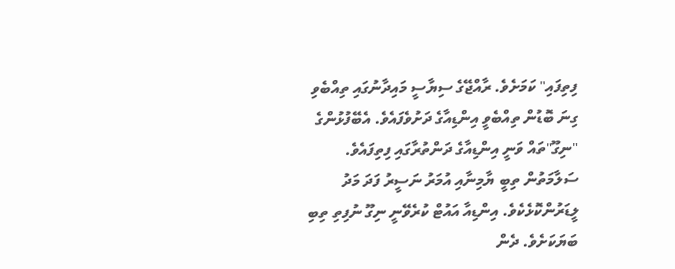ފިތިފައި" ކަމަށެވެ. ރާއްޖޭގެ ސިޔާސީ މައިދާނުގައި ތިއްބެވި ގިނަ ބޮޑުން ތިއްބެވީ އިންޑިއާގެ ދަށުވެފައެވެ. އެބޭފުޅުންގެ "ނިގޫ"ތައް ވަނީ އިންޑިއާގެ ދަންތުރާގައި ފިތިފައެވެ. ސަލާމަތުން ތިބީ ޔާމިނާއި އުމަރު ނަސީރު ފަދަ މަދު ލީޑަރުންކޮޅެކެވެ. އިންޑިއާ އައުޓް ކުރެވޭނީ ނިގޫ ނުފިތި ތިބި ބަޔަކަށެވެ. ދެން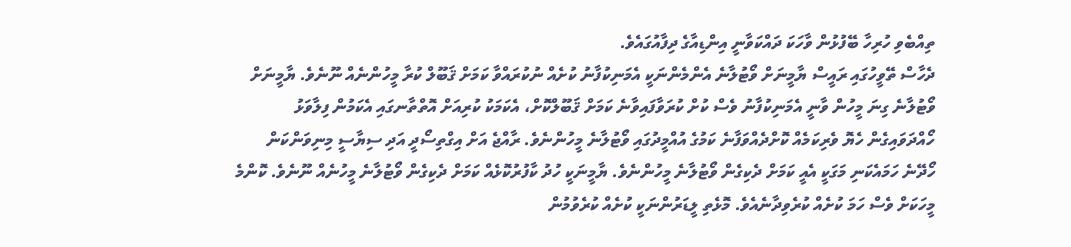ތިއްބެވި ހުރިހާ ބޭފުޅުން ވާހަކަ ދައްކަވާނީ އިންޑިއާގެ ދިފާއުގައެވެ.
ދެހާސް ތޭވީހުގައި ރައީސް ޔާމީނަށް ވޯޓުލާނެ އެންމެންނަކީ އެމަނިކުފާނު ކުށެއް ނުކުރައްވާ ކަމަށް ޤަބޫލް ކުރާ މީހުންނެއް ނޫނެވެ. ޔާމީނަށް ވޯޓުލާނެ ގިނަ މީހުން ވާނީ އެމަނިކުފާނު ވެސް ކުށް ކުރަވާފައިވާނެ ކަމަށް ޤަބޫލްކޮށް، އެކަމަކު ކުރިއަށް އޮތްތާނގައި އެކަމުން ފިލާވަޅު ހޯއްދަވައިގެން ހެޔޮ ވެރިކަމެއް ކޮށްދެއްވަފާނެ ކަމުގެ އުއްމީދުގައި ވޯޓުލާނެ މީހުންނެވެ. ރާއްޖެ އަށް އިގްތިސޯދީ އަދި ސިޔާސީ މިނިވަންކަން ހޯދޭނެ ހަމައެކަނި މަގަކީ އެއީ ކަމަށް ދެކިގެން ވޯޓުލާނެ މީހުންނެވެ. ޔާމީނަކީ ހުދު ކާފުރުކޮޅެއް ކަމަށް ދެކިގެން ވޯޓުލާނެ މީހުނެއް ނޫނެވެ. ކޮންމެ މީހަކަށް ވެސް ހަމަ ކުށެއް ކުރެވިދާނެއެވެ. މޮޅެތި ލީޑަރުންނަކީ ކުށެއް ކުރެވުމުން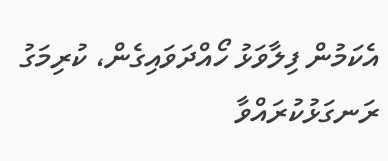އެކަމުން ފިލާވަޅު ހޯއްދަވައިގެން، ކުރިމަގު ރަނގަޅުކުރައްވާ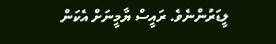ލީޑަރުންނެވެ. ރައީސް ޔާމީނަށް އެކަން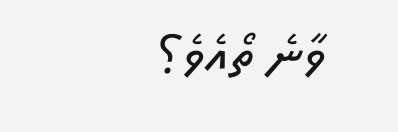ވާނެ ތޯއެވެ؟